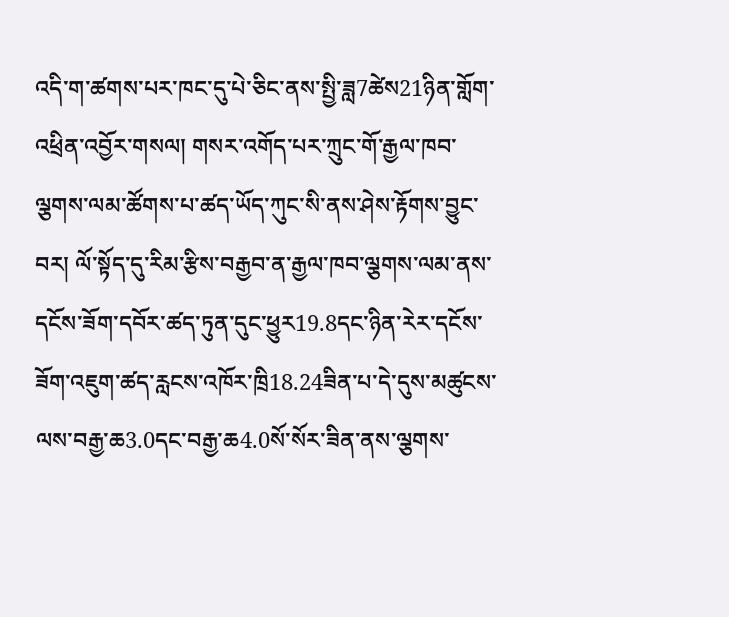འདི་ག་ཚགས་པར་ཁང་དུ་པེ་ཅིང་ནས་སྤྱི་ཟླ7ཚེས21ཉིན་གློག་འཕྲིན་འབྱོར་གསལ། གསར་འགོད་པར་ཀྲུང་གོ་རྒྱལ་ཁབ་ལྕགས་ལམ་ཚོགས་པ་ཚད་ཡོད་ཀུང་སི་ནས་ཤེས་རྟོགས་བྱུང་བར། ལོ་སྟོད་དུ་རིམ་རྩིས་བརྒྱབ་ན་རྒྱལ་ཁབ་ལྕགས་ལམ་ནས་དངོས་ཟོག་དབོར་ཚད་ཏུན་དུང་ཕྱུར19.8དང་ཉིན་རེར་དངོས་ཟོག་འཇུག་ཚད་རླངས་འཁོར་ཁྲི18.24ཟིན་པ་དེ་དུས་མཚུངས་ལས་བརྒྱ་ཆ3.0དང་བརྒྱ་ཆ4.0སོ་སོར་ཟིན་ནས་ལྕགས་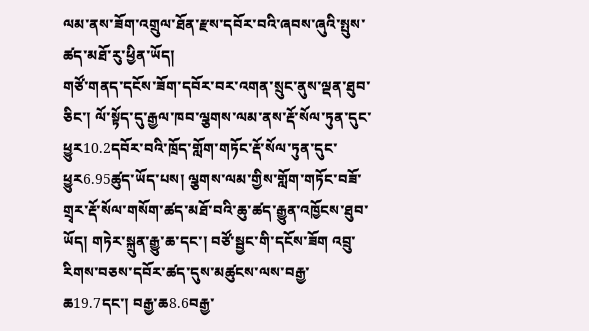ལམ་ནས་ཟོག་འགྲུལ་ཐོན་རྫས་དབོར་བའི་ཞབས་ཞུའི་སྤུས་ཚད་མཐོ་རུ་ཕྱིན་ཡོད།
གཙོ་གནད་དངོས་ཟོག་དབོར་བར་འགན་སྲུང་ནུས་ལྡན་ཐུབ་ཅིང་། ལོ་སྟོད་དུ་རྒྱལ་ཁབ་ལྕགས་ལམ་ནས་རྡོ་སོལ་ཏུན་དུང་ཕྱུར10.2དབོར་བའི་ཁྲོད་གློག་གཏོང་རྡོ་སོལ་ཏུན་དུང་ཕྱུར6.95ཚུད་ཡོད་པས། ལྕགས་ལམ་གྱིས་གློག་གཏོང་བཟོ་གྲྭར་རྡོ་སོལ་གསོག་ཚད་མཐོ་བའི་ཆུ་ཚད་རྒྱུན་འཁྱོངས་ཐུབ་ཡོད། གཏེར་སྐྲུན་རྒྱུ་ཆ་དང་། བཙོ་སྦྱང་གི་དངོས་ཟོག འབྲུ་རིགས་བཅས་དབོར་ཚད་དུས་མཚུངས་ལས་བརྒྱ་ཆ19.7དང་། བརྒྱ་ཆ8.6བརྒྱ་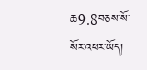ཆ9.8བཅས་སོ་སོར་འཕར་ཡོད།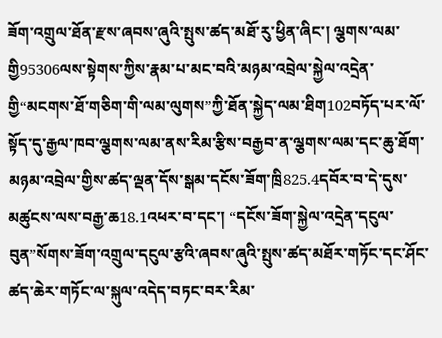ཟོག་འགྲུལ་ཐོན་རྫས་ཞབས་ཞུའི་སྤུས་ཚད་མཐོ་རུ་ཕྱིན་ཞིང་། ལྕགས་ལམ་གྱི95306ལས་སྟེགས་ཀྱིས་རྣམ་པ་མང་བའི་མཉམ་འབྲེལ་སྐྱེལ་འདྲེན་གྱི“མངགས་ཐོ་གཅིག་གི་ལམ་ལུགས”ཀྱི་ཐོན་སྐྱེད་ལམ་ཐིག102བཏོད་པར་ལོ་སྟོད་དུ་རྒྱལ་ཁབ་ལྕགས་ལམ་ནས་རིམ་རྩིས་བརྒྱབ་ན་ལྕགས་ལམ་དང་ཆུ་ཐོག་མཉམ་འབྲེལ་གྱིས་ཚད་ལྡན་དོས་སྒམ་དངོས་ཟོག་ཁྲི825.4དབོར་བ་དེ་དུས་མཚུངས་ལས་བརྒྱ་ཆ18.1འཕར་བ་དང་། “དངོས་ཟོག་སྐྱེལ་འདྲེན་དངུལ་བུན”སོགས་ཟོག་འགྲུལ་དངུལ་རྩའི་ཞབས་ཞུའི་སྤུས་ཚད་མཐོར་གཏོང་དང་ཤོང་ཚད་ཆེར་གཏོང་ལ་སྐུལ་འདེད་བཏང་བར་རིམ་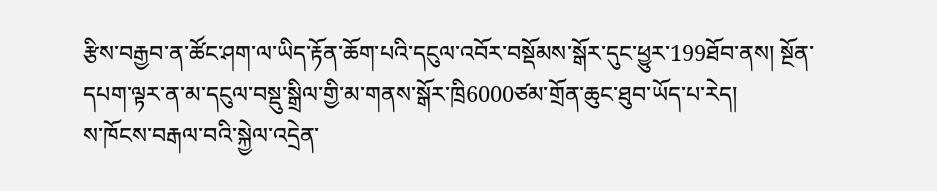རྩིས་བརྒྱབ་ན་ཚོང་ཤག་ལ་ཡིད་རྟོན་ཆོག་པའི་དངུལ་འབོར་བསྡོམས་སྒོར་དུང་ཕྱུར་199ཐོབ་ནས། སྔོན་དཔག་ལྟར་ན་མ་དངུལ་བསྡུ་སྒྲིལ་གྱི་མ་གནས་སྒོར་ཁྲི6000ཙམ་གྲོན་ཆུང་ཐུབ་ཡོད་པ་རེད།
ས་ཁོངས་བརྒལ་བའི་སྐྱེལ་འདྲེན་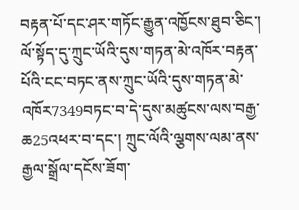བརྟན་པོ་དང་ཤར་གཏོང་རྒྱུན་འཁྱོངས་ཐུབ་ཅིང་། ལོ་སྟོད་དུ་ཀྲུང་ཡོའི་དུས་གཏན་མེ་འཁོར་བརྟན་པོའི་ངང་བཏང་ནས་ཀྲུང་ཡོའི་དུས་གཏན་མེ་འཁོར7349བཏང་བ་དེ་དུས་མཚུངས་ལས་བརྒྱ་ཆ25འཕར་བ་དང་། ཀྲུང་ལོའི་ལྕགས་ལམ་ནས་རྒྱལ་སྒྲོལ་དངོས་ཟོག་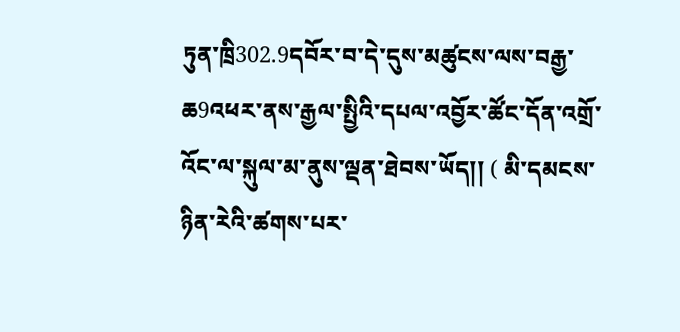ཏུན་ཁྲི302.9དབོར་བ་དེ་དུས་མཚུངས་ལས་བརྒྱ་ཆ9འཕར་ནས་རྒྱལ་སྤྱིའི་དཔལ་འབྱོར་ཚོང་དོན་འགྲོ་འོང་ལ་སྐུལ་མ་ནུས་ལྡན་ཐེབས་ཡོད།། ( མི་དམངས་ཉིན་རེའི་ཚགས་པར་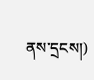ནས་དྲངས།)